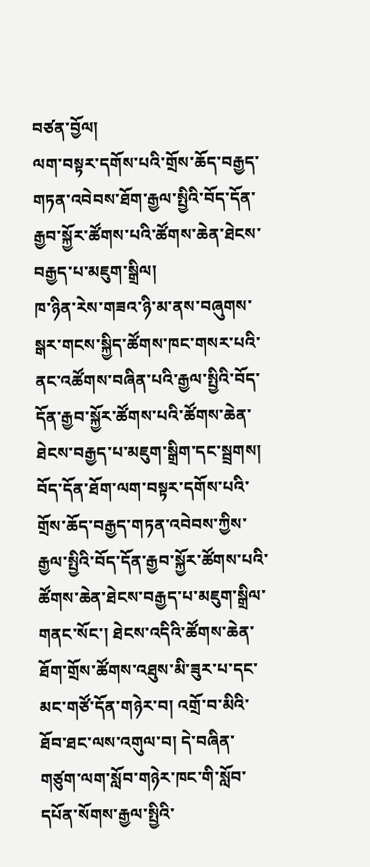བཙན་བྱོལ།
ལག་བསྟར་དགོས་པའི་གྲོས་ཆོད་བརྒྱད་གཏན་འབེབས་ཐོག་རྒྱལ་སྤྱིའི་བོད་དོན་རྒྱབ་སྐྱོར་ཚོགས་པའི་ཚོགས་ཆེན་ཐེངས་བརྒྱད་པ་མཇུག་སྒྲིལ།
ཁ་ཉིན་རེས་གཟའ་ཉི་མ་ནས་བཞུགས་སྒར་གངས་སྐྱིད་ཚོགས་ཁང་གསར་པའི་ནང་འཚོགས་བཞིན་པའི་རྒྱལ་སྤྱིའི་བོད་དོན་རྒྱབ་སྐྱོར་ཚོགས་པའི་ཚོགས་ཆེན་ཐེངས་བརྒྱད་པ་མཇུག་སྒྲིག་དང་སྦྲགས། བོད་དོན་ཐོག་ལག་བསྟར་དགོས་པའི་གྲོས་ཆོད་བརྒྱད་གཏན་འབེབས་ཀྱིས་རྒྱལ་སྤྱིའི་བོད་དོན་རྒྱབ་སྐྱོར་ཚོགས་པའི་ཚོགས་ཆེན་ཐེངས་བརྒྱད་པ་མཇུག་སྒྲིལ་གནང་སོང་། ཐེངས་འདིའི་ཚོགས་ཆེན་ཐོག་གྲོས་ཚོགས་འཐུས་མི་ཟུར་པ་དང་མང་གཙོ་དོན་གཉེར་བ། འགྲོ་བ་མིའི་ཐོབ་ཐང་ལས་འགུལ་བ། དེ་བཞིན་གཙུག་ལག་སློབ་གཉེར་ཁང་གི་སློབ་དཔོན་སོགས་རྒྱལ་སྤྱིའི་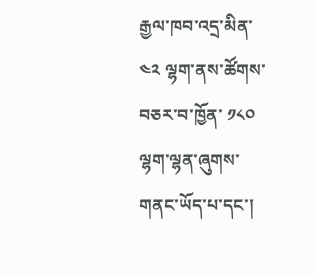རྒྱལ་ཁབ་འདྲ་མིན་ ༤༢ ལྷག་ནས་ཚོགས་བཅར་བ་ཁྱོན་ ༡༨༠ ལྷག་ལྷན་ཞུགས་གནང་ཡོད་པ་དང་།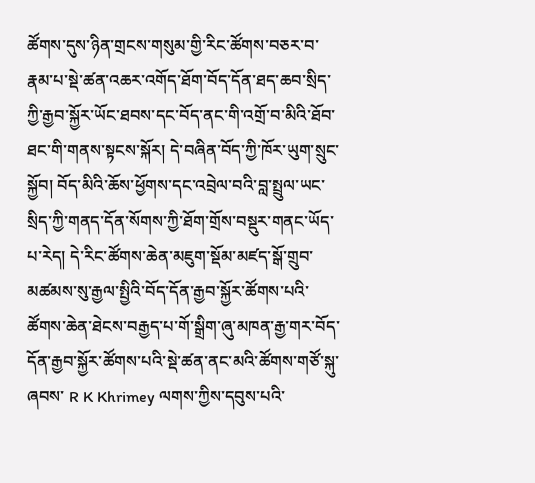ཚོགས་དུས་ཉིན་གྲངས་གསུམ་གྱི་རིང་ཚོགས་བཅར་བ་རྣམ་པ་སྡེ་ཚན་འཆར་འགོད་ཐོག་བོད་དོན་ཐད་ཆབ་སྲིད་ཀྱི་རྒྱབ་སྐྱོར་ཡོང་ཐབས་དང་བོད་ནང་གི་འགྲོ་བ་མིའི་ཐོབ་ཐང་གི་གནས་སྟངས་སྐོར། དེ་བཞིན་བོད་ཀྱི་ཁོར་ཡུག་སྲུང་སྐྱོབ། བོད་མིའི་ཆོས་ཕྱོགས་དང་འབྲེལ་བའི་བླ་སྤྲུལ་ཡང་སྲིད་ཀྱི་གནད་དོན་སོགས་ཀྱི་ཐོག་གྲོས་བསྡུར་གནང་ཡོད་པ་རེད། དེ་རིང་ཚོགས་ཆེན་མཇུག་སྡོམ་མཛད་སྒོ་གྲུབ་མཚམས་སུ་རྒྱལ་སྤྱིའི་བོད་དོན་རྒྱབ་སྐྱོར་ཚོགས་པའི་ཚོགས་ཆེན་ཐེངས་བརྒྱད་པ་གོ་སྒྲིག་ཞུ་མཁན་རྒྱ་གར་བོད་དོན་རྒྱབ་སྐྱོར་ཚོགས་པའི་སྡེ་ཚན་ནང་མའི་ཚོགས་གཙོ་སྐུ་ཞབས་ R K Khrimey ལགས་ཀྱིས་དབུས་པའི་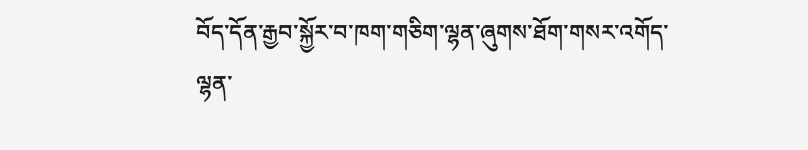བོད་དོན་རྒྱབ་སྐྱོར་བ་ཁག་གཅིག་ལྷན་ཞུགས་ཐོག་གསར་འགོད་ལྷན་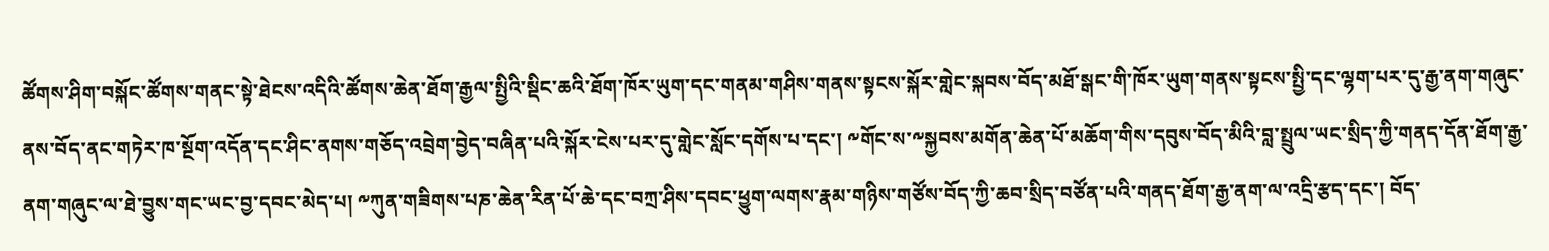ཚོགས་ཤིག་བསྐོང་ཚོགས་གནང་སྟེ་ཐེངས་འདིའི་ཚོགས་ཆེན་ཐོག་རྒྱལ་སྤྱིའི་སྡིང་ཆའི་ཐོག་ཁོར་ཡུག་དང་གནམ་གཤིས་གནས་སྟངས་སྐོར་གླེང་སྐབས་བོད་མཐོ་སྒང་གི་ཁོར་ཡུག་གནས་སྟངས་སྤྱི་དང་ལྷག་པར་དུ་རྒྱ་ནག་གཞུང་ནས་བོད་ནང་གཏེར་ཁ་སྔོག་འདོན་དང་ཤིང་ནགས་གཅོད་འབྲེག་བྱེད་བཞིན་པའི་སྐོར་ངེས་པར་དུ་གླེང་སློང་དགོས་པ་དང་། ༸གོང་ས་༸སྐྱབས་མགོན་ཆེན་པོ་མཆོག་གིས་དབུས་བོད་མིའི་བླ་སྤྲུལ་ཡང་སྲིད་ཀྱི་གནད་དོན་ཐོག་རྒྱ་ནག་གཞུང་ལ་ཐེ་བྱུས་གང་ཡང་བྱ་དབང་མེད་པ། ༸ཀུན་གཟིགས་པཎ་ཆེན་རིན་པོ་ཆེ་དང་བཀྲ་ཤིས་དབང་ཕྱུག་ལགས་རྣམ་གཉིས་གཙོས་བོད་ཀྱི་ཆབ་སྲིད་བཙོན་པའི་གནད་ཐོག་རྒྱ་ནག་ལ་འདྲི་རྩད་དང་། བོད་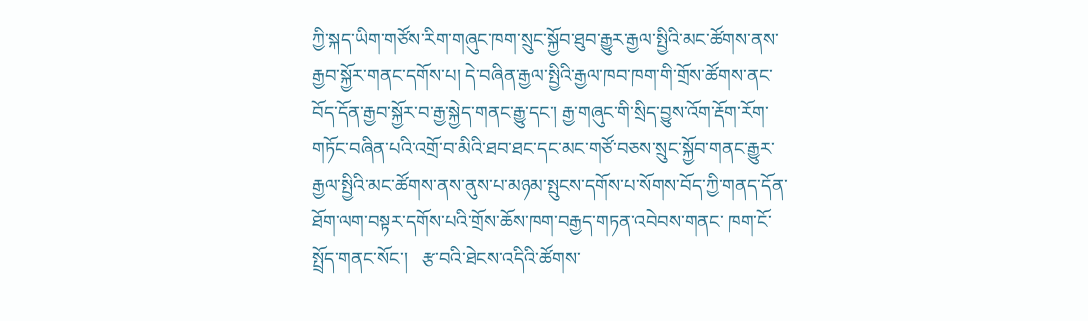ཀྱི་སྐད་ཡིག་གཙོས་རིག་གཞུང་ཁག་སྲུང་སྐྱོབ་ཐུབ་རྒྱུར་རྒྱལ་སྤྱིའི་མང་ཚོགས་ནས་རྒྱབ་སྐྱོར་གནང་དགོས་པ། དེ་བཞིན་རྒྱལ་སྤྱིའི་རྒྱལ་ཁབ་ཁག་གི་གྲོས་ཚོགས་ནང་བོད་དོན་རྒྱབ་སྐྱོར་བ་རྒྱ་སྐྱེད་གནང་རྒྱུ་དང་། རྒྱ་གཞུང་གི་སྲིད་བྱུས་འོག་རྡོག་རོག་གཏོང་བཞིན་པའི་འགྲོ་བ་མིའི་ཐབ་ཐང་དང་མང་གཙོ་བཅས་སྲུང་སྐྱོབ་གནང་རྒྱུར་རྒྱལ་སྤྱིའི་མང་ཚོགས་ནས་ནུས་པ་མཉམ་སྤུངས་དགོས་པ་སོགས་བོད་ཀྱི་གནད་དོན་ཐོག་ལག་བསྟར་དགོས་པའི་གྲོས་ཆོས་ཁག་བརྒྱད་གཏན་འབེབས་གནང་ ཁག་ངོ་སྤྲོད་གནང་སོང་།   རྩ་བའི་ཐེངས་འདིའི་ཚོགས་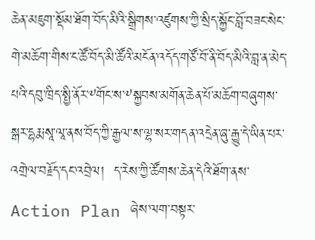ཆེན་མཇུག་སྡོམ་ཐོག་བོད་མིའི་སྒྲིགས་འཛུགས་ཀྱི་སྲིད་སྐྱོང་བློ་བཟང་སེང་གེ་མཆོག་གིས་ང་ཚོ་བོད་མི་ཚོའི་མངོན་འདོད་གཙོ་བོ་ནི་བོད་མིའི་བླ་ན་མེད་པའི་དབུ་ཁྲིད་སྤྱི་ནོར་༸གོང་ས་༸སྐྱབས་མགོན་ཆེན་པོ་མཆོག་བཞུགས་སྒར་དྷརྨ་སཱ་ལཱ་ནས་བོད་ཀྱི་རྒྱལ་ས་ལྷ་སར་གདན་འདྲེན་ཞུ་རྒྱུ་དེ་ཡིན་པར་འགྲེལ་བརྗོད་དང་འབྲེལ།  ད་རེས་ཀྱི་ཚོགས་ཆེན་དེའི་ཐོག་ནས་ Action Plan ཞེས་ལག་བསྟར་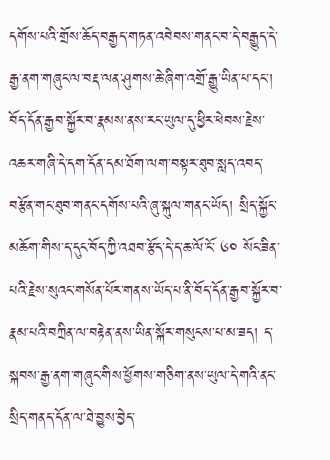དགོས་པའི་གྲོས་ཆོད་བརྒྱད་གཏན་འབེབས་གནང་བ་དེ་བརྒྱུད་དེ་རྒྱ་ནག་གཞུང་ལ་བརྡ་ལན་ཤུགས་ཆེ་ཞིག་འགྲོ་རྒྱུ་ཡིན་པ་དང་། བོད་དོན་རྒྱབ་སྐྱོར་བ་རྣམས་ནས་རང་ཡུལ་དུ་ཕྱིར་ཕེབས་རྗེས་འཆར་གཞི་དེ་དག་དོན་དམ་ཐོག་ལག་བསྟར་ཐུབ་སླད་འབད་བརྩོན་གང་ཐུབ་གནང་དགོས་པའི་ཞུ་སྐུལ་གནང་ཡོད། སྲིད་སྐྱོང་མཆོག་གིས་ད་དུང་བོད་ཀྱི་འཐབ་རྩོད་དེ་ད་ཆ་ལོ་ངོ་ ༦༠ སོང་ཟིན་པའི་རྗེས་སུའང་གསོན་པོར་གནས་ཡོད་པ་ནི་བོད་དོན་རྒྱབ་སྐྱོར་བ་རྣམ་པའི་བཀྲིན་ལ་བརྟེན་ནས་ཡིན་སྐོར་གསུངས་པ་མ་ཟད། ད་སྐབས་རྒྱ་ནག་གཞུང་གིས་ཕྱོགས་གཅིག་ནས་ཡུལ་དེ་གའི་ནང་སྲིད་གནད་དོན་ལ་ཐེ་བྱུས་བྱེད་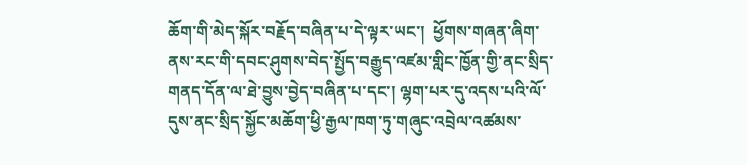ཆོག་གི་མེད་སྐོར་བརྗོད་བཞིན་པ་དེ་ལྟར་ཡང་།  ཕྱོགས་གཞན་ཞིག་ནས་རང་གི་དབང་ཤུགས་བེད་སྤྱོད་བརྒྱུད་འཛམ་གླིང་ཁྱོན་གྱི་ནང་སྲིད་གནད་དོན་ལ་ཐེ་བྱུས་བྱེད་བཞིན་པ་དང་། ལྷག་པར་དུ་འདས་པའི་ལོ་དུས་ནང་སྲིད་སྐྱོང་མཆོག་ཕྱི་རྒྱལ་ཁག་ཏུ་གཞུང་འབྲེལ་འཚམས་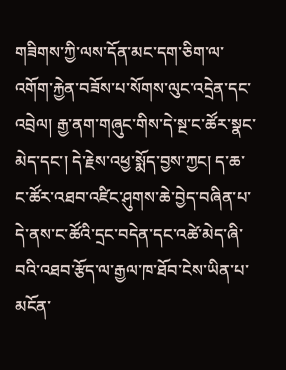གཟིགས་ཀྱི་ལས་དོན་མང་དག་ཅིག་ལ་འགོག་རྐྱེན་བཟོས་པ་སོགས་ལུང་འདྲེན་དང་འབྲེལ། རྒྱ་ནག་གཞུང་གིས་དེ་སྔ་ང་ཚོར་སྣང་མེད་དང་། དེ་རྗེས་འཕྱ་སྨོད་བྱས་ཀྱང། ད་ཆ་ང་ཚོར་འཐབ་འཛིང་ཤུགས་ཆེ་བྱེད་བཞིན་པ་དེ་ནས་ང་ཚོའི་དྲང་བདེན་དང་འཚེ་མེད་ཞི་བའི་འཐབ་རྩོད་ལ་རྒྱལ་ཁ་ཐོབ་ངེས་ཡིན་པ་མངོན་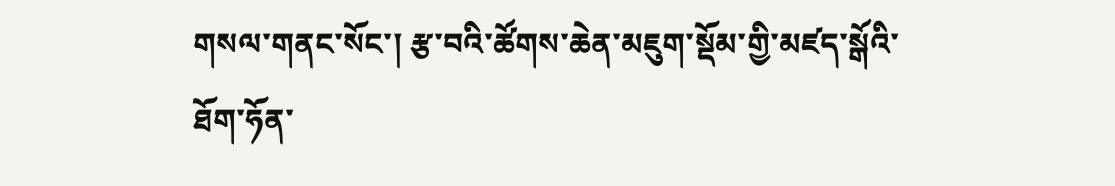གསལ་གནང་སོང་། རྩ་བའི་ཚོགས་ཆེན་མཇུག་སྡོམ་གྱི་མཛད་སྒོའི་ཐོག་ཧོན་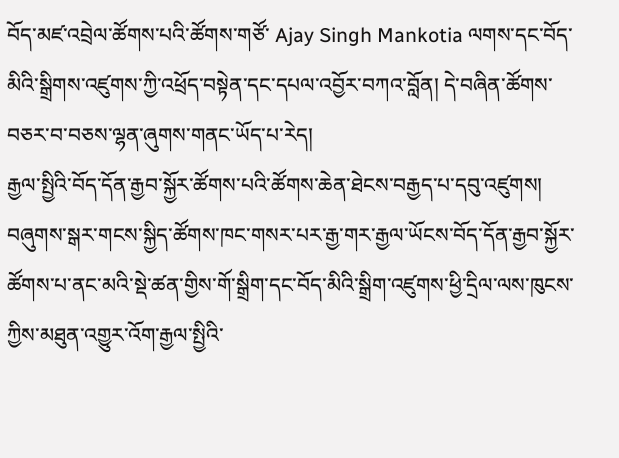བོད་མཛ་འབྲེལ་ཚོགས་པའི་ཚོགས་གཙོ་ Ajay Singh Mankotia ལགས་དང་བོད་མིའི་སྒྲིགས་འཛུགས་ཀྱི་འཕྲོད་བསྟེན་དང་དཔལ་འབྱོར་བཀའ་བློན། དེ་བཞིན་ཚོགས་བཅར་བ་བཅས་ལྷན་ཞུགས་གནང་ཡོད་པ་རེད།
རྒྱལ་སྤྱིའི་བོད་དོན་རྒྱབ་སྐྱོར་ཚོགས་པའི་ཚོགས་ཆེན་ཐེངས་བརྒྱད་པ་དབུ་འཛུགས།
བཞུགས་སྒར་གངས་སྐྱིད་ཚོགས་ཁང་གསར་པར་རྒྱ་གར་རྒྱལ་ཡོངས་བོད་དོན་རྒྱབ་སྐྱོར་ཚོགས་པ་ནང་མའི་སྡེ་ཚན་གྱིས་གོ་སྒྲིག་དང་བོད་མིའི་སྒྲིག་འཛུགས་ཕྱི་དྲིལ་ལས་ཁུངས་ཀྱིས་མཐུན་འགྱུར་འོག་རྒྱལ་སྤྱིའི་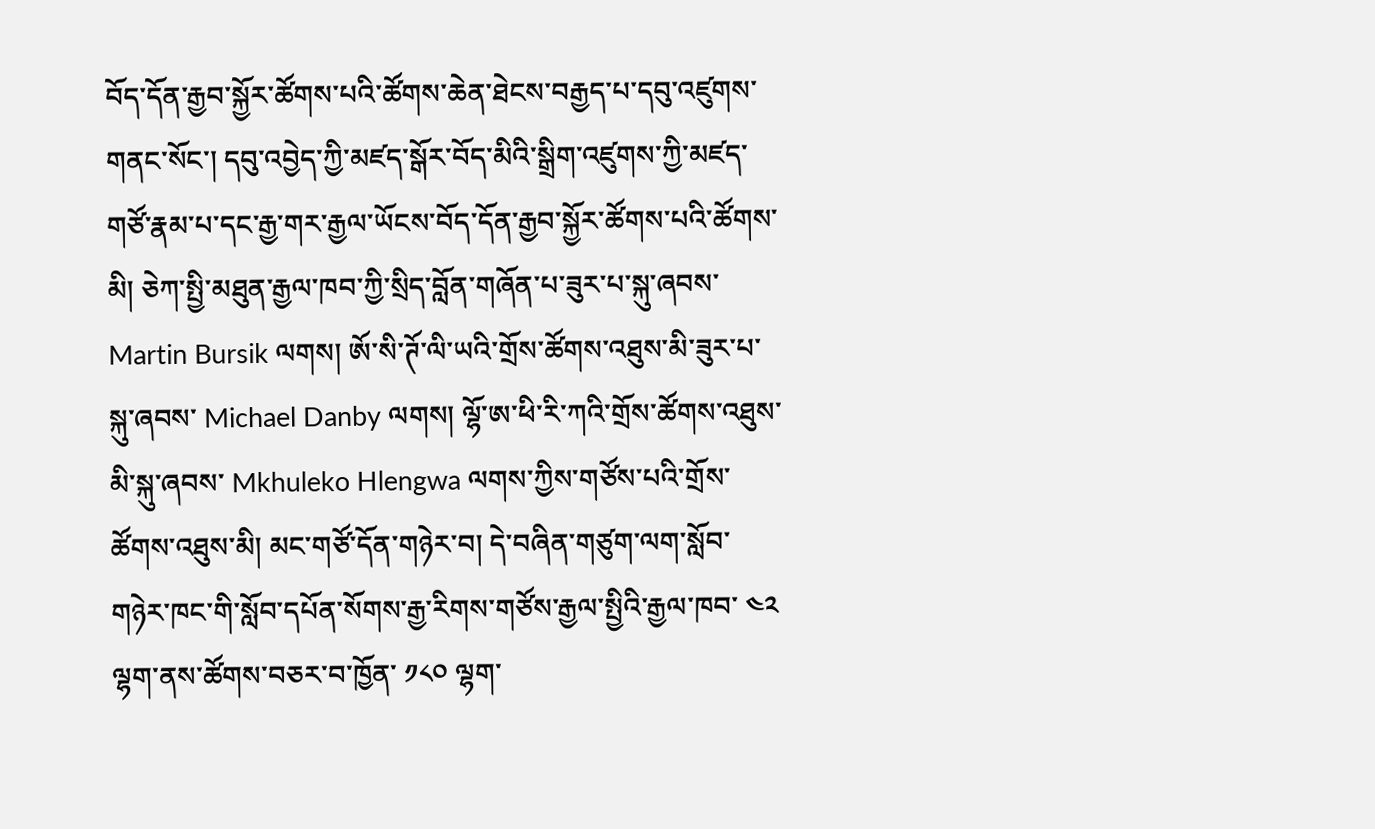བོད་དོན་རྒྱབ་སྐྱོར་ཚོགས་པའི་ཚོགས་ཆེན་ཐེངས་བརྒྱད་པ་དབུ་འཛུགས་གནང་སོང་། དབུ་འབྱེད་ཀྱི་མཛད་སྒོར་བོད་མིའི་སྒྲིག་འཛུགས་ཀྱི་མཛད་གཙོ་རྣམ་པ་དང་རྒྱ་གར་རྒྱལ་ཡོངས་བོད་དོན་རྒྱབ་སྐྱོར་ཚོགས་པའི་ཚོགས་མི། ཅེཀ་སྤྱི་མཐུན་རྒྱལ་ཁབ་ཀྱི་སྲིད་བློན་གཞོན་པ་ཟུར་པ་སྐུ་ཞབས་ Martin Bursik ལགས། ཨོ་སི་ཊོ་ལི་ཡའི་གྲོས་ཚོགས་འཐུས་མི་ཟུར་པ་སྐུ་ཞབས་ Michael Danby ལགས། ལྷོ་ཨ་ཕི་རི་ཀའི་གྲོས་ཚོགས་འཐུས་མི་སྐུ་ཞབས་ Mkhuleko Hlengwa ལགས་ཀྱིས་གཙོས་པའི་གྲོས་ཚོགས་འཐུས་མི། མང་གཙོ་དོན་གཉེར་བ། དེ་བཞིན་གཙུག་ལག་སློབ་གཉེར་ཁང་གི་སློབ་དཔོན་སོགས་རྒྱ་རིགས་གཙོས་རྒྱལ་སྤྱིའི་རྒྱལ་ཁབ་ ༤༢ ལྷག་ནས་ཚོགས་བཅར་བ་ཁྱོན་ ༡༨༠ ལྷག་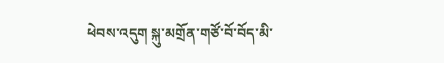ཕེབས་འདུག སྐུ་མགྲོན་གཙོ་བོ་བོད་མི་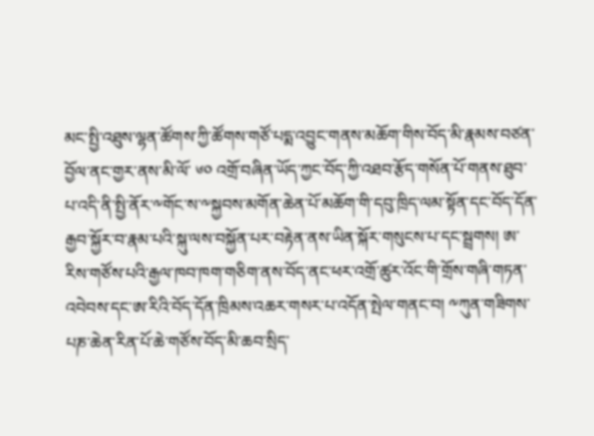མང་སྤྱི་འཐུས་ལྷན་ཚོགས་ཀྱི་ཚོགས་གཙོ་པདྨ་འབྱུང་གནས་མཆོག་གིས་བོད་མི་རྣམས་བཙན་བྱོལ་ནང་གྱར་ནས་མི་ལོ་ ༦༠ འགྲོ་བཞིན་ཡོད་ཀྱང་བོད་ཀྱི་འཐབ་རྩོད་གསོན་པོ་གནས་ཐུབ་པ་འདི་ནི་སྤྱི་ནོར་༸གོང་ས་༸སྐྱབས་མགོན་ཆེན་པོ་མཆོག་གི་དབུ་ཁྲིད་ལམ་སྟོན་དང་བོད་དོན་རྒྱབ་སྐྱོར་བ་རྣམ་པའི་སྐུ་ལས་བསྐྱོན་པར་བརྟེན་ནས་ཡིན་སྐོར་གསུངས་པ་དང་སྦྲགས། ཨ་རིས་གཙོས་པའི་རྒྱལ་ཁབ་ཁག་གཅིག་ནས་བོད་ནང་ཕར་འགྲོ་ཚུར་འོང་གི་གྲོས་གཞི་གཏན་འབེབས་དང་ཨ་རིའི་བོད་དོན་ཁྲིམས་འཆར་གསར་པ་འདོན་སྤེལ་གནང་བ། ༸ཀུན་གཟིགས་པཎ་ཆེན་རིན་པོ་ཆེ་གཙོས་བོད་མི་ཆབ་སྲིད་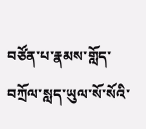བཙོན་པ་རྣམས་གློད་བཀྲོལ་སླད་ཡུལ་སོ་སོའི་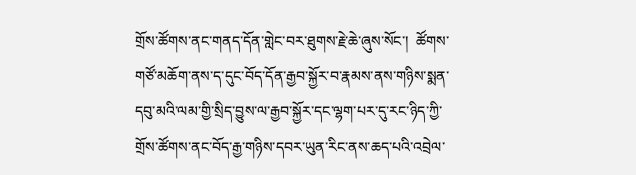གྲོས་ཚོགས་ནང་གནད་དོན་གླེང་བར་ཐུགས་རྗེ་ཆེ་ཞུས་སོང་།  ཚོགས་གཙོ་མཆོག་ནས་ད་དུང་བོད་དོན་རྒྱབ་སྐྱོར་བ་རྣམས་ནས་གཉིས་སྨན་དབུ་མའི་ལམ་གྱི་སྲིད་བྱུས་ལ་རྒྱབ་སྐྱོར་དང་ལྷག་པར་དུ་རང་ཉིད་ཀྱི་གྲོས་ཚོགས་ནང་བོད་རྒྱ་གཉིས་དབར་ཡུན་རིང་ནས་ཆད་པའི་འབྲེལ་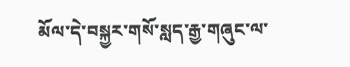མོལ་དེ་བསྐྱར་གསོ་སླད་རྒྱ་གཞུང་ལ་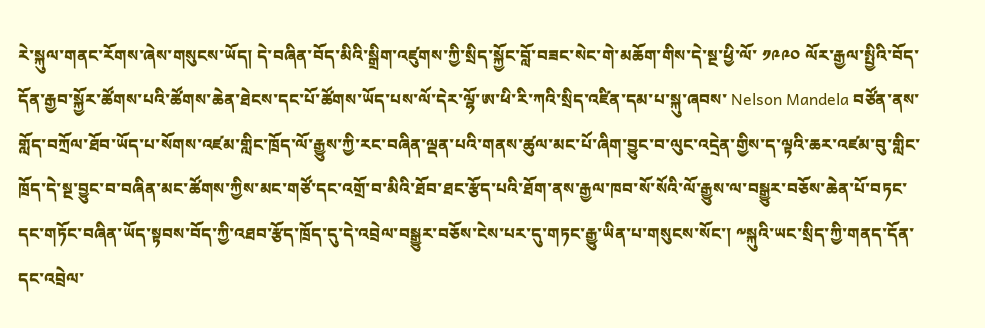རེ་སྐུལ་གནང་རོགས་ཞེས་གསུངས་ཡོད། དེ་བཞིན་བོད་མིའི་སྒྲིག་འཛུགས་ཀྱི་སྲིད་སྐྱོང་བློ་བཟང་སེང་གེ་མཆོག་གིས་དེ་སྔ་ཕྱི་ལོ་ ༡༩༩༠ ལོར་རྒྱལ་སྤྱིའི་བོད་དོན་རྒྱབ་སྐྱོར་ཚོགས་པའི་ཚོགས་ཆེན་ཐེངས་དང་པོ་ཚོགས་ཡོད་པས་ལོ་དེར་ལྷོ་ཨ་ཕི་རི་ཀའི་སྲིད་འཛིན་དམ་པ་སྐུ་ཞབས་ Nelson Mandela བཙོན་ནས་གློད་བཀྲོལ་ཐོབ་ཡོད་པ་སོགས་འཛམ་གླིང་ཁྲོད་ལོ་རྒྱུས་ཀྱི་རང་བཞིན་ལྡན་པའི་གནས་ཚུལ་མང་པོ་ཞིག་བྱུང་བ་ལུང་འདྲེན་གྱིས་ད་ལྟའི་ཆར་འཛམ་བུ་གླིང་ཁྲོད་དེ་སྔ་བྱུང་བ་བཞིན་མང་ཚོགས་ཀྱིས་མང་གཙོ་དང་འགྲོ་བ་མིའི་ཐོབ་ཐང་རྩོད་པའི་ཐོག་ནས་རྒྱལ་ཁབ་སོ་སོའི་ལོ་རྒྱུས་ལ་བསྒྱུར་བཅོས་ཆེན་པོ་བཏང་དང་གཏོང་བཞིན་ཡོད་སྟབས་བོད་ཀྱི་འཐབ་རྩོད་ཁྲོད་དུ་དེ་འབྲེལ་བསྒྱུར་བཅོས་ངེས་པར་དུ་གཏང་རྒྱུ་ཡིན་པ་གསུངས་སོང་། ༸སྐུའི་ཡང་སྲིད་ཀྱི་གནད་དོན་དང་འབྲེལ་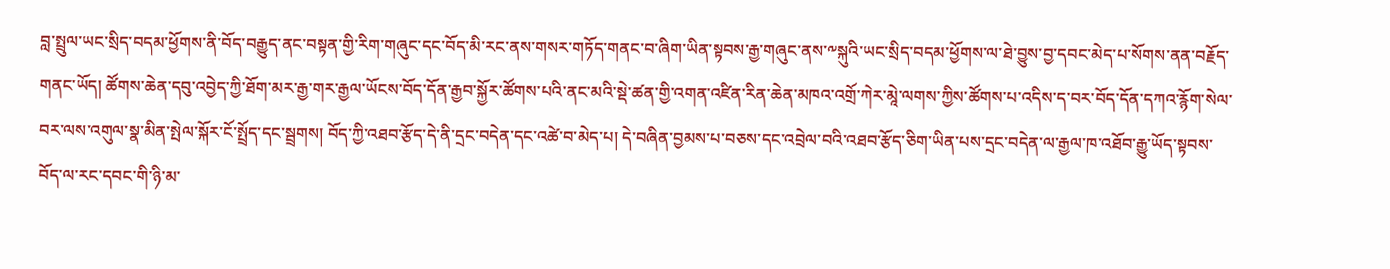བླ་སྤྲུལ་ཡང་སྲིད་བདམ་ཕྱོགས་ནི་བོད་བརྒྱུད་ནང་བསྟན་གྱི་རིག་གཞུང་དང་བོད་མི་རང་ནས་གསར་གཏོད་གནང་བ་ཞིག་ཡིན་སྟབས་རྒྱ་གཞུང་ནས་༸སྐུའི་ཡང་སྲིད་བདམ་ཕྱོགས་ལ་ཐེ་བྱུས་བྱ་དབང་མེད་པ་སོགས་ནན་བརྗོད་གནང་ཡོད། ཚོགས་ཆེན་དབུ་འབྱེད་ཀྱི་ཐོག་མར་རྒྱ་གར་རྒྱལ་ཡོངས་བོད་དོན་རྒྱབ་སྐྱོར་ཚོགས་པའི་ནང་མའི་སྡེ་ཚན་གྱི་འགན་འཛིན་རིན་ཆེན་མཁའ་འགྲོ་ཀེར་མཱེ་ལགས་ཀྱིས་ཚོགས་པ་འདིས་ད་བར་བོད་དོན་དཀའ་རྙོག་སེལ་བར་ལས་འགུལ་སྣ་མིན་སྤེལ་སྐོར་ངོ་སྤྲོད་དང་སྦྲགས། བོད་ཀྱི་འཐབ་རྩོད་དེ་ནི་དྲང་བདེན་དང་འཚེ་བ་མེད་པ། དེ་བཞིན་བྱམས་པ་བཅས་དང་འབྲེལ་བའི་འཐབ་རྩོད་ཅིག་ཡིན་པས་དྲང་བདེན་ལ་རྒྱལ་ཁ་འཐོབ་རྒྱུ་ཡོད་སྟབས་བོད་ལ་རང་དབང་གི་ཉི་མ་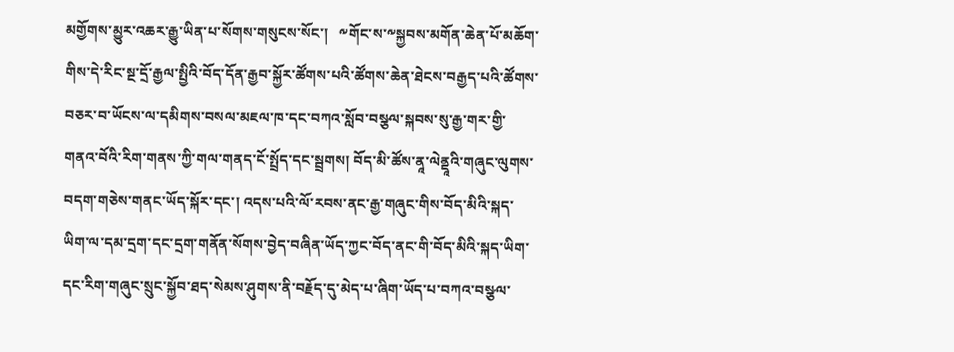མགྱོགས་མྱུར་འཆར་རྒྱུ་ཡིན་པ་སོགས་གསུངས་སོང་།   ༸གོང་ས་༸སྐྱབས་མགོན་ཆེན་པོ་མཆོག་གིས་དེ་རིང་སྔ་དྲོ་རྒྱལ་སྤྱིའི་བོད་དོན་རྒྱབ་སྐྱོར་ཚོགས་པའི་ཚོགས་ཆེན་ཐེངས་བརྒྱད་པའི་ཚོགས་བཅར་བ་ཡོངས་ལ་དམིགས་བསལ་མཇལ་ཁ་དང་བཀའ་སློབ་བསྩལ་སྐབས་སུ་རྒྱ་གར་གྱི་གནའ་བོའི་རིག་གནས་ཀྱི་གལ་གནད་ངོ་སྤྲོད་དང་སྦྲགས། བོད་མི་ཚོས་ནཱ་ལེནྡཱའི་གཞུང་ལུགས་བདག་གཅེས་གནང་ཡོད་སྐོར་དང་། འདས་པའི་ལོ་རབས་ནང་རྒྱ་གཞུང་གིས་བོད་མིའི་སྐད་ཡིག་ལ་དམ་དྲག་དང་དྲག་གནོན་སོགས་བྱེད་བཞིན་ཡོད་ཀྱང་བོད་ནང་གི་བོད་མིའི་སྐད་ཡིག་དང་རིག་གཞུང་སྲུང་སྐྱོབ་ཐད་སེམས་ཤུགས་ནི་བརྗོད་དུ་མེད་པ་ཞིག་ཡོད་པ་བཀའ་བསྩལ་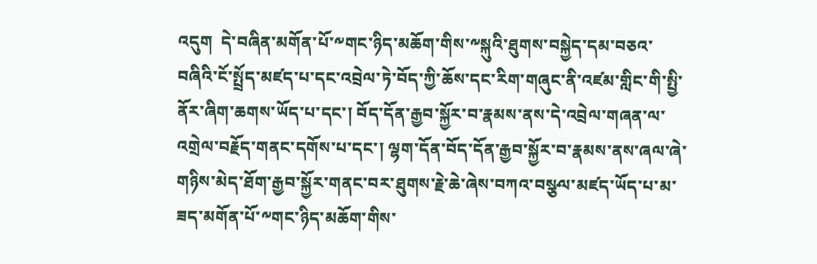འདུག  དེ་བཞིན་མགོན་པོ་༸གང་ཉིད་མཆོག་གིས་༸སྐུའི་ཐུགས་བསྐྱེད་དམ་བཅའ་བཞིའི་ངོ་སྤྲོད་མཛད་པ་དང་འབྲེལ་ཏེ་བོད་ཀྱི་ཆོས་དང་རིག་གཞུང་ནི་འཛམ་གླིང་གི་སྤྱི་ནོར་ཞིག་ཆགས་ཡོད་པ་དང་། བོད་དོན་རྒྱབ་སྐྱོར་བ་རྣམས་ནས་དེ་འབྲེལ་གཞན་ལ་འགྲེལ་བརྗོད་གནང་དགོས་པ་དང་། ལྷག་དོན་བོད་དོན་རྒྱབ་སྐྱོར་བ་རྣམས་ནས་ཞལ་ཞེ་གཉིས་མེད་ཐོག་རྒྱབ་སྐྱོར་གནང་བར་ཐུགས་རྗེ་ཆེ་ཞེས་བཀའ་བསྩལ་མཛད་ཡོད་པ་མ་ཟད་མགོན་པོ་༸གང་ཉིད་མཆོག་གིས་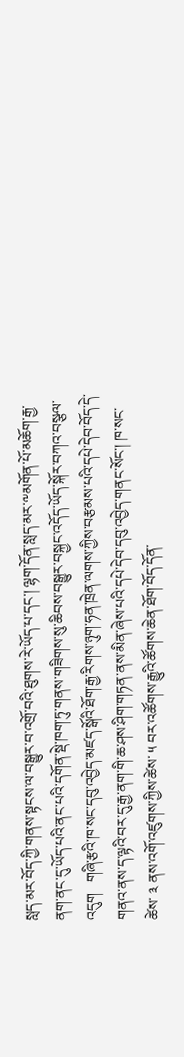སླད་མར་བོད་ཀྱི་གནས་སྟངས་ལ་བསྒྱུར་བ་འགྲོ་བའི་ཐུགས་རེ་ཡོད་པ་དང་། ལྷག་དོན་སླད་མར་༸མགོན་པོ་མཆོག་རྒྱ་ནག་ནང་དུ་ཡོད་པའི་ནང་པའི་དགོན་སྡེ་ཁག་ཏུ་གནས་གཟིགས་སུ་ཆིབས་བསྒྱུར་བསྐྱང་འདོད་ཡོད་སྐོར་བཀའ་བསྩལ་འདུག   གཞི་རྩའི་ཁ་སང་དབུ་འབྱེད་མཛད་སྒོའི་ཐོག་རྒྱ་རིགས་ཉུག་ཧན་ཁྲེན་ལགས་ཀྱིས་བརྩམས་པའི་དཔེ་དེབ་བོད་དེ་གནའ་ནས་ད་ལྟའི་བར་དུ་རྒྱ་ནག་གི་ཆ་ཤས་ཤིག་གཏན་ནས་མིན་ཞེས་པའི་དཔེ་དེབ་དབུ་འབྱེད་གནང་སོང་། ཁ་སང་ཚེས་ ༣ ནས་འགོ་འཛུགས་ཀྱིས་ཚེས་ ༥ བར་འཚོགས་རྒྱུའི་ཚོགས་ཆེན་ཐོག་བོད་དོན་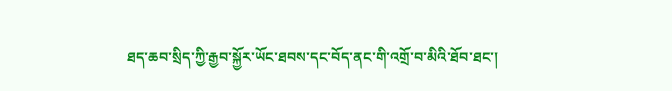ཐད་ཆབ་སྲིད་ཀྱི་རྒྱབ་སྐྱོར་ཡོང་ཐབས་དང་བོད་ནང་གི་འགྲོ་བ་མིའི་ཐོབ་ཐང་།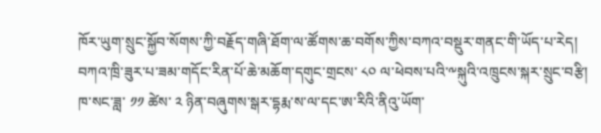ཁོར་ཡུག་སྲུང་སྐྱོབ་སོགས་ཀྱི་བརྗོད་གཞི་ཐོག་ལ་ཚོགས་ཆ་བགོས་ཀྱིས་བཀའ་བསྡུར་གནང་གི་ཡོད་པ་རེད།
བཀའ་ཁྲི་ཟུར་པ་ཟམ་གདོང་རིན་པོ་ཆེ་མཆོག་དགུང་གྲངས་ ༨༠ ལ་ཕེབས་པའི་༸སྐུའི་འཁྲུངས་སྐར་སྲུང་བརྩི།
ཁ་སང་ཟླ་ ༡༡ ཚེས་ ༢ ཉིན་བཞུགས་སྒར་དྷརྨ་ས་ལ་དང་ཨ་རིའི་ནིའུ་ཡོག་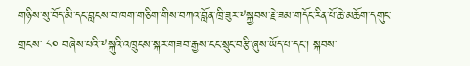གཉིས་སུ་བོད་མི་དང་བླངས་བ་ཁག་གཅིག་གིས་བཀའ་བློན་ཁྲི་ཟུར་༸སྐྱབས་རྗེ་ཟམ་གདོང་རིན་པོ་ཆེ་མཆོག་དགུང་གྲངས་ ༨༠ བཞེས་པའི་༸སྐུའི་འཁྲུངས་སྐར་གཟབ་རྒྱས་ངང་སྲུང་བརྩི་ཞུས་ཡོད་པ་དང་། སྐབས་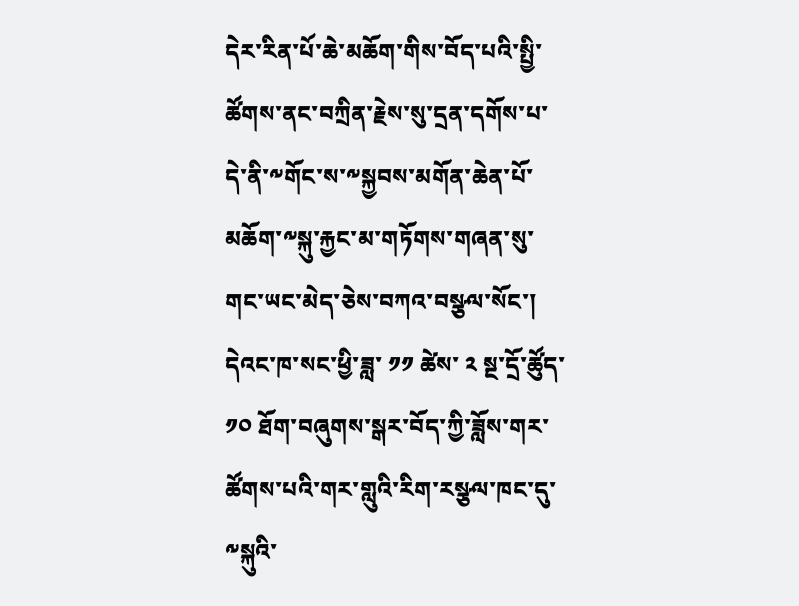དེར་རིན་པོ་ཆེ་མཆོག་གིས་བོད་པའི་སྤྱི་ཚོགས་ནང་བཀྲིན་རྗེས་སུ་དྲན་དགོས་པ་དེ་ནི་༸གོང་ས་༸སྐྱབས་མགོན་ཆེན་པོ་མཆོག་༸སྐུ་རྐྱང་མ་གཏོགས་གཞན་སུ་གང་ཡང་མེད་ཅེས་བཀའ་བསྩལ་སོང་། དེའང་ཁ་སང་ཕྱི་ཟླ་ ༡༡ ཚེས་ ༢ སྔ་དྲོ་ཚོུད་ ༡༠ ཐོག་བཞུགས་སྒར་བོད་ཀྱི་ཟློས་གར་ཚོགས་པའི་གར་གླུའི་རིག་རསྩལ་ཁང་དུ་༸སྐུའི་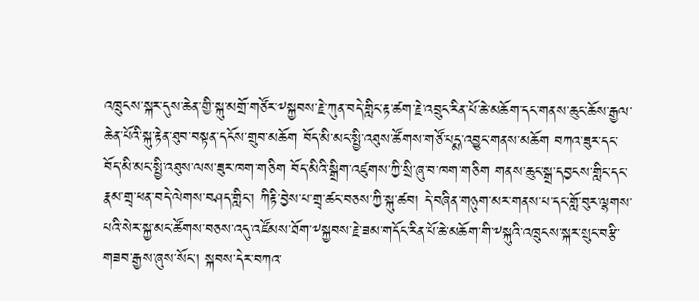འཁྲུངས་སྐར་དུས་ཆེན་གྱི་སྐུ་མགྲོ་གཙོར་༸སྐྱབས་རྗེ་ཀུན་བདེ་གླིང་རྟ་ཚག་རྗེ་འབྲུང་རིན་པོ་ཆེ་མཆོག་དང་གནས་ཆུང་ཆོས་རྒྱལ་ཆེན་པོའི་སྐུ་རྟེན་ཐུབ་བསྟན་དངོས་གྲུབ་མཆོག བོད་མི་མང་སྤྱི་འཐུས་ཚོགས་གཙོ་པདྨ་འབྱུང་གནས་མཆོག བཀའ་ཟུར་དང་བོད་མི་མང་སྤྱི་འཐུས་ལས་ཟུར་ཁག་གཅིག བོད་མིའི་སྒྲིག་འཛུགས་ཀྱི་སྲི་ཞུ་བ་ཁག་གཅིག གནས་ཆུང་སྒྲ་དབྱངས་གླིང་དང་རྣམ་གྲྭ་ཕན་བདེ་ལེགས་བཤད་གླིང་། ཀིརྟི་བྱེས་པ་གྲྭ་ཚང་བཅས་ཀྱི་སྐུ་ཚབ། དེ་བཞིན་གཉུག་མར་གནས་པ་དང་གློ་བུར་ལྷགས་པའི་སེར་སྐྱ་མང་ཚོགས་བཅས་འདུ་འཛོམས་ཐོག་༸སྐྱབས་རྗེ་ཟམ་གདོང་རིན་པོ་ཆེ་མཆོག་གི་༸སྐུའི་འཁྲུངས་སྐར་སྲུང་བརྩི་གཟབ་རྒྱས་ཞུས་སོང་། སྐབས་དེར་བཀའ་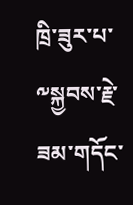ཁྲི་ཟུར་པ་༸སྐྱབས་རྗེ་ཟམ་གདོང་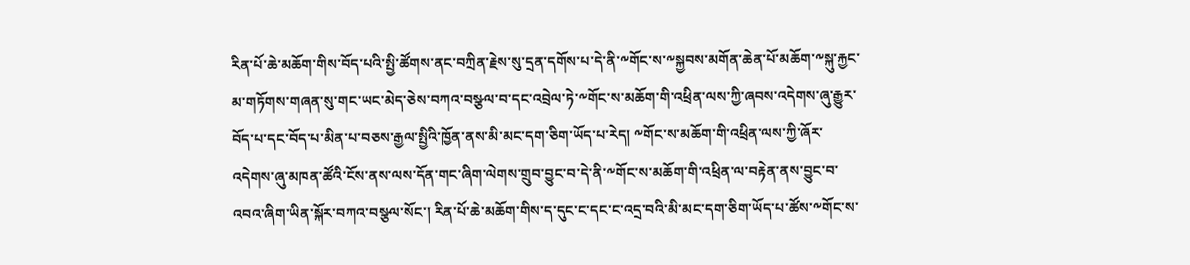རིན་པོ་ཆེ་མཆོག་གིས་བོད་པའི་སྤྱི་ཚོགས་ནང་བཀྲིན་རྗེས་སུ་དྲན་དགོས་པ་དེ་ནི་༸གོང་ས་༸སྐྱབས་མགོན་ཆེན་པོ་མཆོག་༸སྐུ་རྐྱང་མ་གཏོགས་གཞན་སུ་གང་ཡང་མེད་ཅེས་བཀའ་བསྩལ་བ་དང་འབྲེལ་ཏེ་༸གོང་ས་མཆོག་གི་འཕྲིན་ལས་ཀྱི་ཞབས་འདེགས་ཞུ་རྒྱུར་བོད་པ་དང་བོད་པ་མིན་པ་བཅས་རྒྱལ་སྤྱིའི་ཁྱོན་ནས་མི་མང་དག་ཅིག་ཡོད་པ་རེད། ༸གོང་ས་མཆོག་གི་འཕྲིན་ལས་ཀྱི་ཞོར་འདེགས་ཞུ་མཁན་ཚོའི་ངོས་ནས་ལས་དོན་གང་ཞིག་ལེགས་གྲུབ་བྱུང་བ་དེ་ནི་༸གོང་ས་མཆོག་གི་འཕྲིན་ལ་བརྟེན་ནས་བྱུང་བ་འབའ་ཞིག་ཡིན་སྐོར་བཀའ་བསྩལ་སོང་། རིན་པོ་ཆེ་མཆོག་གིས་ད་དུང་ང་དང་ང་འདྲ་བའི་མི་མང་དག་ཅིག་ཡོད་པ་ཚོས་༸གོང་ས་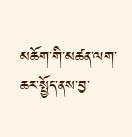མཆོག་གི་མཚན་ལག་ཆར་སྤྱོད་ནས་བྱ་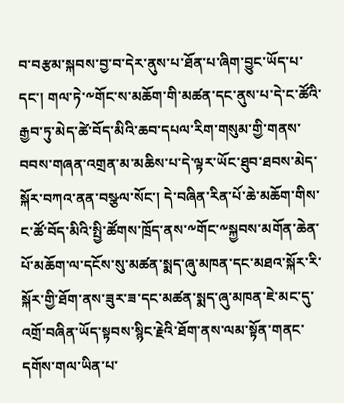བ་བརྩམ་སྐབས་བྱ་བ་དེར་ནུས་པ་ཐོན་པ་ཞིག་བྱུང་ཡོད་པ་དང་། གལ་ཏེ་༸གོང་ས་མཆོག་གི་མཚན་དང་ནུས་པ་དེ་ང་ཚོའི་རྒྱབ་ཏུ་མེད་ཚེ་བོད་མིའི་ཆབ་དཔལ་རིག་གསུམ་གྱི་གནས་བབས་གཞན་འགྲན་མ་མཆིས་པ་དེ་ལྟར་ཡོང་ཐུབ་ཐབས་མེད་སྐོར་བཀའ་ནན་བསྩལ་སོང་། དེ་བཞིན་རིན་པོ་ཆེ་མཆོག་གིས་ང་ཚོ་བོད་མིའི་སྤྱི་ཚོགས་ཁྲོད་ནས་༸གོང་༸སྐྱབས་མགོན་ཆེན་པོ་མཆོག་ལ་དངོས་སུ་མཚན་སྨད་ཞུ་མཁན་དང་མཐའ་སྐོར་རི་སྐོར་གྱི་ཐོག་ནས་ཟུར་ཟ་དང་མཚན་སྨད་ཞུ་མཁན་ཇེ་མང་དུ་འགྲོ་བཞིན་ཡོད་སྟབས་སྙིང་རྗེའི་ཐོག་ནས་ལམ་སྟོན་གནང་དགོས་གལ་ཡིན་པ་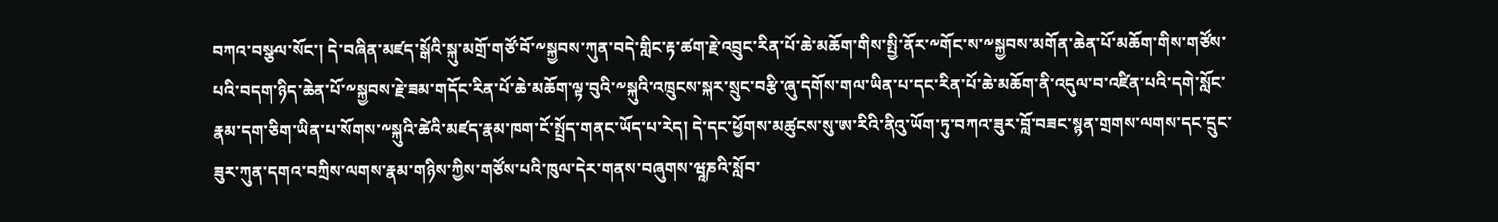བཀའ་བསྩལ་སོང་། དེ་བཞིན་མཛད་སྒོའི་སྐུ་མགྲོ་གཙོ་བོ་༸སྐྱབས་ཀུན་བདེ་གླིང་རྟ་ཚག་རྗེ་འབྲུང་རིན་པོ་ཆེ་མཆོག་གིས་སྤྱི་ནོར་༸གོང་ས་༸སྐྱབས་མགོན་ཆེན་པོ་མཆོག་གིས་གཙོས་པའི་བདག་ཉིད་ཆེན་པོ་༸སྐྱབས་རྗེ་ཟམ་གདོང་རིན་པོ་ཆེ་མཆོག་ལྟ་བུའི་༸སྐུའི་འཁྲུངས་སྐར་སྲུང་བརྩི་ཞུ་དགོས་གལ་ཡིན་པ་དང་རིན་པོ་ཆེ་མཆོག་ནི་འདུལ་བ་འཛིན་པའི་དགེ་སློང་རྣམ་དག་ཅིག་ཡིན་པ་སོགས་༸སྐུའི་ཚེའི་མཛད་རྣམ་ཁག་ངོ་སྤྲོད་གནང་ཡོད་པ་རེད། དེ་དང་ཕྱོགས་མཚུངས་སུ་ཨ་རིའི་ནིའུ་ཡོག་ཏུ་བཀའ་ཟུར་བློ་བཟང་སྙན་གྲགས་ལགས་དང་དྲུང་ཟུར་ཀུན་དགའ་བཀྲིས་ལགས་རྣམ་གཉིས་ཀྱིས་གཙོས་པའི་ཁུལ་དེར་གནས་བཞུགས་ཝཱཎའི་སློབ་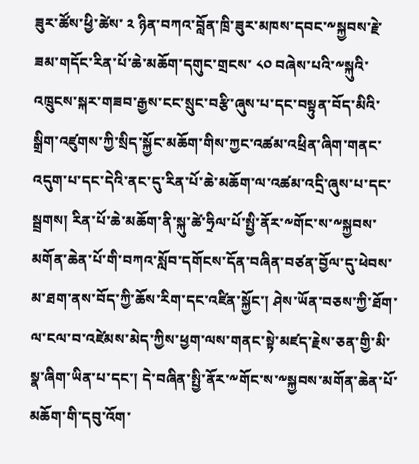ཟུར་ཚོས་ཕྱི་ཚེས་ ༢ ཉིན་བཀའ་བློན་ཁྲི་ཟུར་མཁས་དབང་༸སྐྱབས་རྗེ་ཟམ་གདོང་རིན་པོ་ཆེ་མཆོག་དགུང་གྲངས་ ༨༠ བཞེས་པའི་༸སྐུའི་འཁྲུངས་སྐར་གཟབ་རྒྱས་ངང་སྲུང་བརྩི་ཞུས་པ་དང་བསྟུན་བོད་མིའི་སྒྲིག་འཛུགས་ཀྱི་སྲིད་སྐྱོང་མཆོག་གིས་ཀྱང་འཚམ་འཕྲིན་ཞིག་གནང་འདུག་པ་དང་དེའི་ནང་དུ་རིན་པོ་ཆེ་མཆོག་ལ་འཚམ་འདྲི་ཞུས་པ་དང་སྦྲགས། རིན་པོ་ཆེ་མཆོག་ནི་སྐུ་ཚེ་ཧྲིལ་པོ་སྤྱི་ནོར་༸གོང་ས་༸སྐྱབས་མགོན་ཆེན་པོ་གི་བཀའ་སློབ་དགོངས་དོན་བཞིན་བཙན་བྱོལ་དུ་ཕེབས་མ་ཐག་ནས་བོད་ཀྱི་ཆོས་རིག་དང་འཛིན་སྐྱོང་། ཤེས་ཡོན་བཅས་ཀྱི་ཐོག་ལ་ངལ་བ་འཛེམས་མེད་ཀྱིས་ཕྱག་ལས་གནང་སྟེ་མཛད་རྗེས་ཅན་གྱི་མི་སྣ་ཞིག་ཡིན་པ་དང་། དེ་བཞིན་སྤྱི་ནོར་༸གོང་ས་༸སྐྱབས་མགོན་ཆེན་པོ་མཆོག་གི་དབུ་འོག་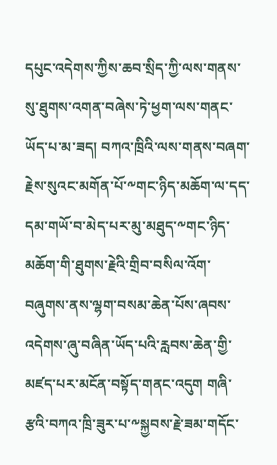དཔུང་འདེགས་ཀྱིས་ཆབ་སྲིད་ཀྱི་ལས་གནས་སུ་ཐུགས་འགན་བཞེས་ཏེ་ཕྱག་ལས་གནང་ཡོད་པ་མ་ཟད། བཀའ་ཁྲིའི་ལས་གནས་བཞག་རྗེས་སུའང་མགོན་པོ་༸གང་ཉིད་མཆོག་ལ་དད་དམ་གཡོ་བ་མེད་པར་མུ་མཐུད་༸གང་ཉིད་མཆོག་གི་ཐུགས་རྗེའི་གྲིབ་བསིལ་འོག་བཞུགས་ནས་ལྷག་བསམ་ཆེན་པོས་ཞབས་འདེགས་ཞུ་བཞིན་ཡོད་པའི་རླབས་ཆེན་གྱི་མཛད་པར་མངོན་བསྟོད་གནང་འདུག གཞི་རྩའི་བཀའ་ཁྲི་ཟུར་པ་༸སྐྱབས་རྗེ་ཟམ་གདོང་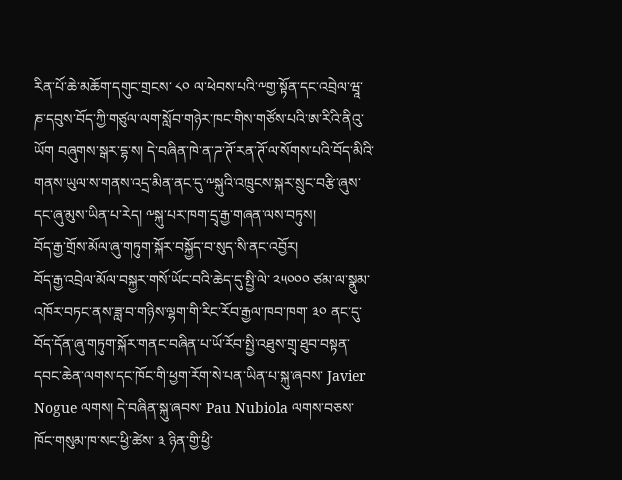རིན་པོ་ཆེ་མཆོག་དགུང་གྲངས་ ༨༠ ལ་ཕེབས་པའི་༸གྱ་སྟོན་དང་འབྲེལ་ཝཱ་ཎ་དབུས་བོད་ཀྱི་གཙུལ་ལག་སློབ་གཉེར་ཁང་གིས་གཙོས་པའི་ཨ་རིའི་ནིའུ་ཡོག བཞུགས་སྒར་དྷ་ས། དེ་བཞིན་ཁེ་ན་ཌ་ཊོ་རན་ཊོ་ལ་སོགས་པའི་བོད་མིའི་གནས་ཡུལ་ས་གནས་འདྲ་མིན་ནང་དུ་༸སྐུའི་འཁྲུངས་སྐར་སྲུང་བརྩི་ཞུས་དང་ཞུ་མུས་ཡིན་པ་རེད། ༸སྐུ་པར་ཁག་དྲྭ་རྒྱ་གཞན་ལས་བཏུས།
བོད་རྒྱ་གྲོས་མོལ་ཞུ་གཏུག་སྐོར་བསྐྱོད་བ་སུད་སི་ནང་འབྱོར།
བོད་རྒྱ་འབྲེལ་མོལ་བསྐྱར་གསོ་ཡོང་བའི་ཆེད་དུ་སྤྱི་ལེ་ ༢༥༠༠༠ ཙམ་ལ་སྣུམ་འཁོར་བཏང་ནས་ཟླ་བ་གཉིས་ལྷག་གི་རིང་རོབ་རྒྱལ་ཁབ་ཁག་ ༣༠ ནང་དུ་བོད་དོན་ཞུ་གཏུག་སྐོར་གནང་བཞིན་པ་ཡོ་རོབ་སྤྱི་འཐུས་གྲྭ་ཐུབ་བསྟན་དབང་ཆེན་ལགས་དང་ཁོང་གི་ཕྱག་རོག་སེ་པན་ཡིན་པ་སྐུ་ཞབས་ Javier Nogue ལགས། དེ་བཞིན་སྐུ་ཞབས་ Pau Nubiola ལགས་བཅས་ཁོང་གསུམ་ཁ་སང་ཕྱི་ཚེས་ ༣ ཉིན་གྱི་ཕྱི་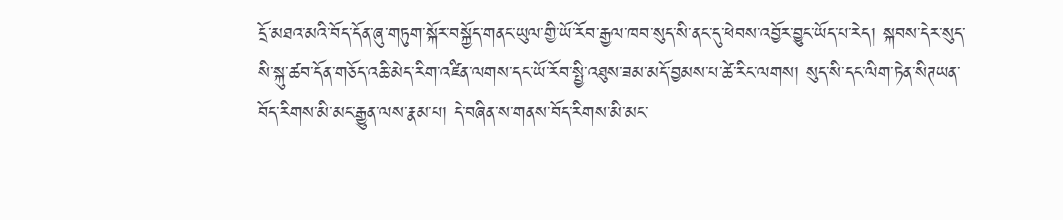དྲོ་མཐའ་མའི་བོད་དོན་ཞུ་གཏུག་སྐོར་བསྐྱོད་གནང་ཡུལ་གྱི་ཡོ་རོབ་རྒྱལ་ཁབ་སུད་སི་ནང་དུ་ཕེབས་འབྱོར་བྱུང་ཡོད་པ་རེད། སྐབས་དེར་སུད་སི་སྐུ་ཚབ་དོན་གཅོད་འཆི་མེད་རིག་འཛིན་ལགས་དང་ཡོ་རོབ་སྤྱི་འཐུས་ཟམ་མདོ་བྱམས་པ་ཚེ་རིང་ལགས། སུད་སི་དང་ལིག་ཏེན་སིཊཡན་བོད་རིགས་མི་མང་རྒྱུན་ལས་རྣམ་པ། དེ་བཞིན་ས་གནས་བོད་རིགས་མི་མང་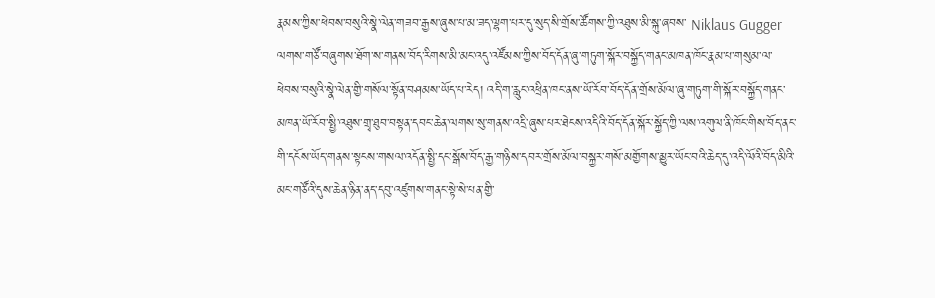རྣམས་ཀྱིས་ཕེབས་བསུའི་སྣེ་ལེན་གཟབ་རྒྱས་ཞུས་པ་མ་ཟད་ལྷག་པར་དུ་སུད་སི་གྲོས་ཚོགས་ཀྱི་འཐུས་མི་སྐུ་ཞབས་ Niklaus Gugger ལགས་གཙོ་བཞུགས་ཐོག་ས་གནས་བོད་རིགས་མི་མང་འདུ་འཛོམས་ཀྱིས་བོད་དོན་ཞུ་གཏུག་སྐོར་བསྐྱོད་གནང་མཁན་ཁོང་རྣམ་པ་གསུམ་ལ་ཕེབས་བསུའི་སྣེ་ལེན་གྱི་གསོལ་སྟོན་བཤམས་ཡོད་པ་རེད། འདི་ག་རླུང་འཕྲིན་ཁང་ནས་ཡོ་རོབ་བོད་དོན་གྲོས་མོལ་ཞུ་གཏུག་གི་སྐོར་བསྐྱོད་གནང་མཁན་ཡོ་རོབ་སྤྱི་འཐུས་གྲྭ་ཐུབ་བསྟན་དབང་ཆེན་ལགས་སུ་གནས་འདྲི་ཞུས་པར་ཐེངས་འདིའི་བོད་དོན་སྐོར་སྐྱོད་ཀྱི་ལས་འགུལ་ནི་ཁོང་གིས་བོད་ནང་གི་དངོས་ཡོད་གནས་སྟངས་གསལ་འདོན་སྤྱི་དང་སྒོས་བོད་རྒྱ་གཉིས་དབར་གྲོས་མོལ་བསྐྱར་གསོ་མགྱོགས་མྱུར་ཡོང་བའི་ཆེད་དུ་འདི་ལོའི་བོད་མིའི་མང་གཙོའི་དུས་ཆེན་ཉིན་ནད་དབུ་འཛུགས་གནང་སྟེ་སེ་པན་གྱི་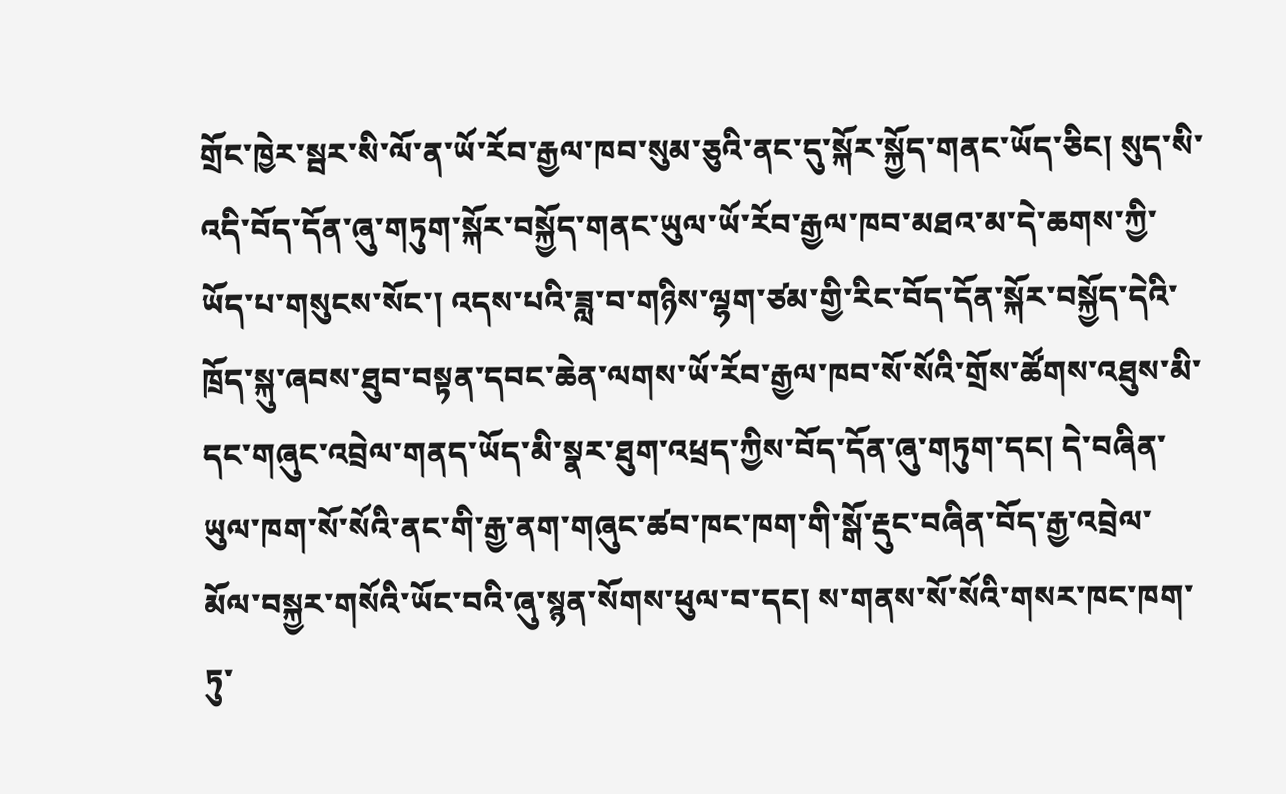གྲོང་ཁྱེར་སྦར་སི་ལོ་ན་ཡོ་རོབ་རྒྱལ་ཁབ་སུམ་ཅུའི་ནང་དུ་སྐོར་སྐྱོད་གནང་ཡོད་ཅིང། སུད་སི་འདི་བོད་དོན་ཞུ་གཏུག་སྐོར་བསྐྱོད་གནང་ཡུལ་ཡོ་རོབ་རྒྱལ་ཁབ་མཐའ་མ་དེ་ཆགས་ཀྱི་ཡོད་པ་གསུངས་སོང་། འདས་པའི་ཟླ་བ་གཉིས་ལྷག་ཙམ་གྱི་རིང་བོད་དོན་སྐོར་བསྐྱོད་དེའི་ཁྲོད་སྐུ་ཞབས་ཐུབ་བསྟན་དབང་ཆེན་ལགས་ཡོ་རོབ་རྒྱལ་ཁབ་སོ་སོའི་གྲོས་ཚོགས་འཐུས་མི་དང་གཞུང་འབྲེལ་གནད་ཡོད་མི་སྣར་ཐུག་འཕྲད་ཀྱིས་བོད་དོན་ཞུ་གཏུག་དང། དེ་བཞིན་ཡུལ་ཁག་སོ་སོའི་ནང་གི་རྒྱ་ནག་གཞུང་ཚབ་ཁང་ཁག་གི་སྒོ་རྡུང་བཞིན་བོད་རྒྱ་འབྲེལ་མོལ་བསྐྱར་གསོའི་ཡོང་བའི་ཞུ་སྙན་སོགས་ཕུལ་བ་དང། ས་གནས་སོ་སོའི་གསར་ཁང་ཁག་ཏུ་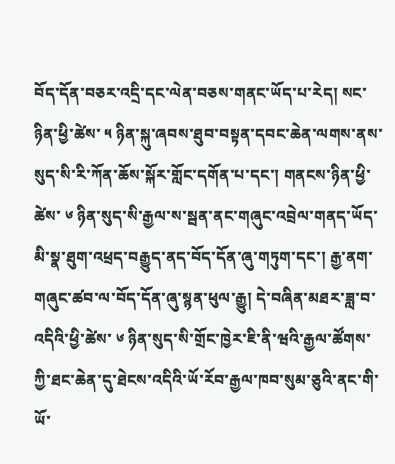བོད་དོན་བཅར་འདྲི་དང་ལེན་བཅས་གནང་ཡོད་པ་རེད། སང་ཉིན་ཕྱི་ཚེས་ ༥ ཉིན་སྐུ་ཞབས་ཐུབ་བསྟན་དབང་ཆེན་ལགས་ནས་སུད་སི་རི་ཀོན་ཆོས་སྐོར་གློང་དགོན་པ་དང་། གནངས་ཉིན་ཕྱི་ཚེས་ ༦ ཉིན་སུད་སི་རྒྱལ་ས་སྦན་ནང་གཞུང་འབྲེལ་གནད་ཡོད་མི་སྣ་ཐུག་འཕྲད་བརྒྱུད་ནད་བོད་དོན་ཞུ་གཏུག་དང་། རྒྱ་ནག་གཞུང་ཚབ་ལ་བོད་དོན་ཞུ་སྙན་ཕུལ་རྒྱུ། དེ་བཞིན་མཐར་ཟླ་བ་འདིའི་ཕྱི་ཚེས་ ༦ ཉིན་སུད་སི་གྲོང་ཁྱེར་ཇི་ནི་ཝའི་རྒྱལ་ཚོགས་ཀྱི་ཐང་ཆེན་དུ་ཐེངས་འདིའི་ཡོ་རོབ་རྒྱལ་ཁབ་སུམ་ཅུའི་ནང་གི་ཡོ་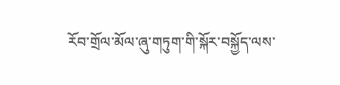རོབ་གྲོལ་མོལ་ཞུ་གཏུག་གི་སྐོར་བསྐྱོད་ལས་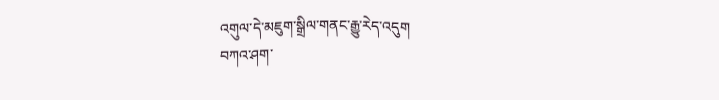འགུལ་དེ་མཇུག་སྒྲིལ་གནང་རྒྱུ་རེད་འདུག
བཀའ་ཤག་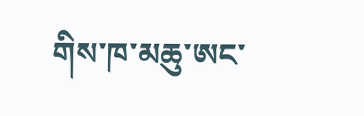གིས་ཁ་མཆུ་ཨང་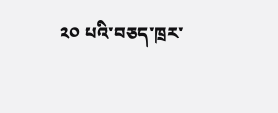༢༠ པའི་བཅད་ཁྲར་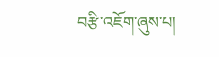བརྩི་འཇོག་ཞུས་པ།